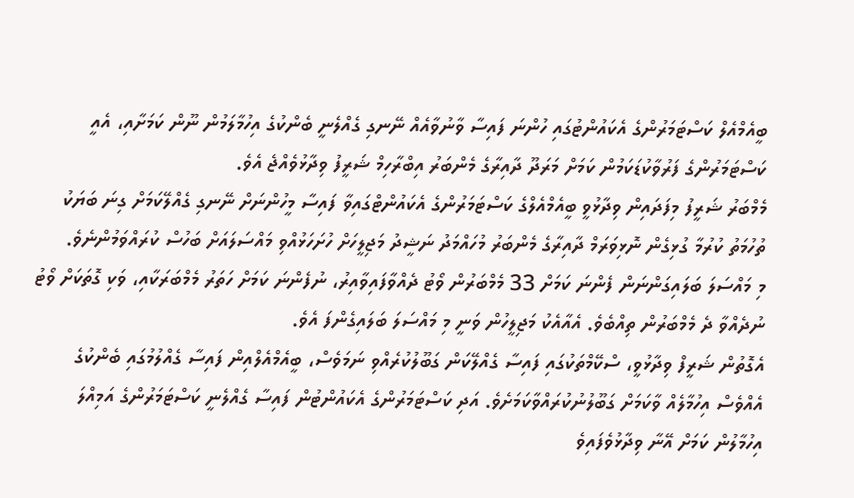ބީއެމްއެލް ކަސްޓަމަރުންގެ އެކައުންޓުގައި ހުންނަ ފައިސާ ވާނުވާއެއް ނޭނގި ގެއްލެނީ ބެންކުގެ އިހުމާލަމުން ނޫން ކަމަށާއި، އެއީ ކަސްޓަމަރުންގެ ފަރުވާކުޑަކަމުން ކަމަށް މަރަދޫ ދާއިރާގެ މެންބަރު އިބްރާހިމް ޝަރީފު ވިދާޅުވެއްޖެ އެވެ.
މެމްބަރު ޝަރީފު މިފަދައިން ވިދާޅުވީ ބީއެމްއެލްގެ ކަސްޓަމަރުންގެ އެކައުންޓްގައިވާ ފައިސާ މީހުންނަށް ނޭނގި ގެއްލޭކަމަށް ގިނަ ބަޔަކު ތުހުމަތު ކުރުމާ ގުޅިގެން ނޮޅިވަރަމް ދާއިރާގެ މެންބަރު މުހައްމަދު ނަޝީދު މަޖިލީހަށް ހުށަހަޅުއްވި މައްސަލައަށް ބަހުސް ކުރައްވަމުންނެވެ.
މި މައްސަލަ ބަލައިގަންނަން ފެންނަ ކަމަށް 33 މެމްބަރުން ވޯޓު ދެއްވާފައިވާއިރު، ނުފެންނަ ކަމަށް ހަތަރު މެމްބަރަކާއި، ވަކި ގޮތަކަށް ވޯޓު ނުދެއްވާ ދެ މެމްބަރުން ތިއްބެވެ. އެއާއެކު މަޖިލީހުން ވަނީ މި މައްސަލަ ބަލައިގެންފަ އެވެ.
އެގޮތުން ޝަރީފް ވިދާޅުވީ، ސްކޭމްތަކުގައި ފައިސާ ގެއްލޭކަން ގަބޫލުކުރެއްވި ނަމަވެސް، ބީއެމްއެލްއިން ފައިސާ ގެއްލުމުގައި ބެންކުގެ އެއްވެސް އިހުމާލެއް ވާކަމަށް ގަބޫލުނުކުރައްވާކަމަށެވެ. އަދި ކަސްޓަމަރުންގެ އެކައުންޓުން ފައިސާ ގެއްލެނީ ކަސްޓަމަރުންގެ އަމިއްލަ އިހުމާލުން ކަމަށް އޭނާ ވިދާޅުވެފައިވެ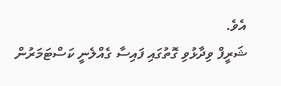އެވެ.
ޝަރީފް ވިދާޅުވި ގޮތުގައި ފައިސާ ގެއްލެނީ ކަސްޓަމަރުން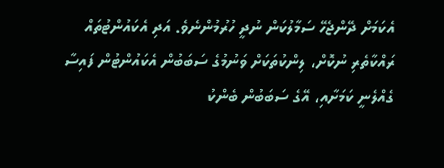އެކަމަށް ދޭންޖެހޭ ސަމާލުކަން ނުދީ ހުރުމުންނެވެ. އަދި އެކައުންޓުތައް ރައްކާތެރި ނުކޮށް، ލިންކުތަކަށް ވަނުމުގެ ސަބަބުން އެކައުންޓުން ފައިސާ ގެއްލެނީ ކަމަށާއި، އޭގެ ސަބަބުން ބެންކު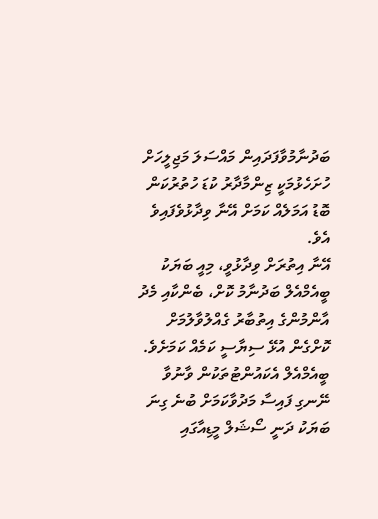ބަދުނާމުވާފަދައިން މައްސަލަ މަޖިލީހަށް ހުށަހެޅުމަކީ ޒިންމާދާރު ކުޑަ ހުތުރުކަން ބޮޑު އަމަލެއް ކަމަށް އޭނާ ވިދާޅުވެފައިވެ އެވެ.
އޭނާ އިތުރަށް ވިދާޅުވީ، މިއީ ބަޔަކު ބީއެމްއެލް ބަދުނާމު ކޮށް، ބެންކާއި މެދު އާންމުންގެ އިތުބާރު ގެއްލުވާލުމަށް ކޮށްގެން އުޅޭ ސިޔާސީ ކަމެއް ކަމަށެވެ.
ބީއެމްއެލް އެކައުންޓުތަކުން ވާނުވާ ނޭނގި ފައިސާ މަދުވާކަމަށް ބުނެ ގިނަ ބަޔަކު ދަނީ ސޯޝަލް މީޑިއާގައި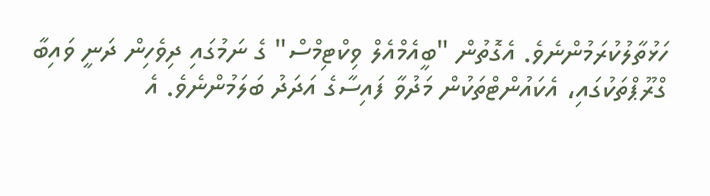ހަޅުތާލުކުރަމުންނެވެ. އެގޮތުން "ބީއެމްއެލް ވިކްޓިމްސް" ގެ ނަމުގައި ދިވެހިން ދަނީ ވައިބާ ގްރޫޕްތަކުގައި، އެކައުންޓްތަކުން މަދުވާ ފައިސާގެ އަދަދު ބަލަމުންނެވެ. އެ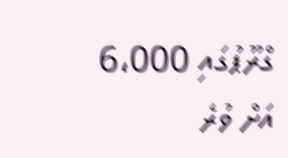ގްރޫޕުގައި 6،000 އަށް ވުރެ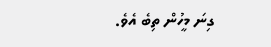ގިނަ މީހުން ތިބެ އެވެ.